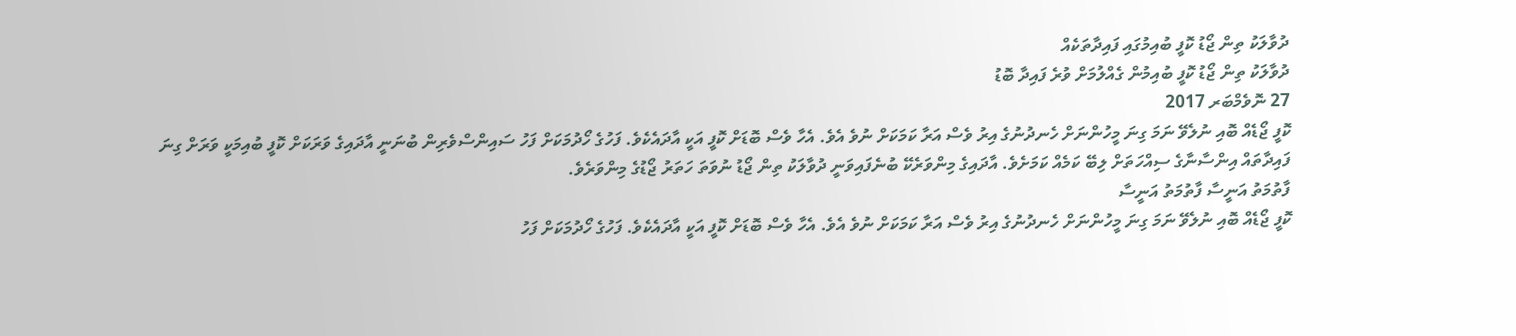ދުވާލަކު ތިން ޖޯޑު ކޮފީ ބުއިމުގައި ފައިދާތަކެއް
ދުވާލަކު ތިން ޖޯޑު ކޮފީ ބުއިމުން ގެއްލުމަށް ވުރެ ފައިދާ ބޮޑު
27 ނޮވެމްބަރ 2017
ކޮފީ ޖޯޑެއް ބޮއި ނުލެވޭ ނަމަ ގިނަ މީހުންނަށް ހެނދުނުގެ އިރު ވެސް އަރާ ކަމަކަށް ނުވެ އެވެ. އެހާ ވެސް ބޮޑަށް ކޮފީ އަކީ އާދައެކެވެ. ފަހުގެ ހޯދުމަކަށް ފަހު ސައިންސްވެރިން ބުނަނީ އާދައިގެ ވަރަކަށް ކޮފީ ބުއިމަކީ ވަރަށް ގިނަ ފައިދާތައް އިންސާނާގެ ސިއްހަތަށް ލިބޭ ކަމެއް ކަމަށެވެ. އާދައިގެ މިންވަރެކޭ ބުނެފައިވަނީ ދުވާލަކު ތިން ޖޯޑު ނުވަތަ ހަތަރު ޖޯޑުގެ މިންވަރެވެ.
ފާތުމަތު އަނީސާ ފާތުމަތު އަނީސާ
ކޮފީ ޖޯޑެއް ބޮއި ނުލެވޭ ނަމަ ގިނަ މީހުންނަށް ހެނދުނުގެ އިރު ވެސް އަރާ ކަމަކަށް ނުވެ އެވެ. އެހާ ވެސް ބޮޑަށް ކޮފީ އަކީ އާދައެކެވެ. ފަހުގެ ހޯދުމަކަށް ފަހު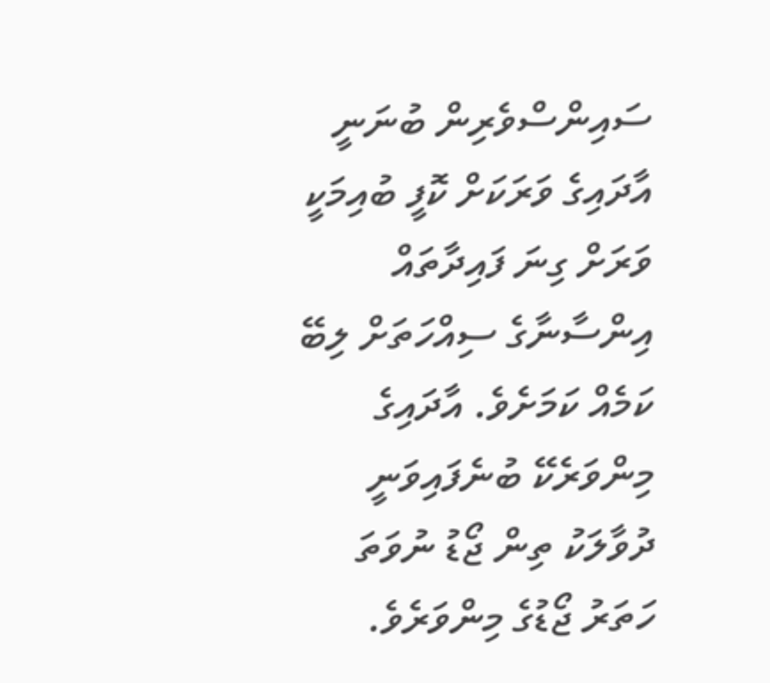ސައިންސްވެރިން ބުނަނީ އާދައިގެ ވަރަކަށް ކޮފީ ބުއިމަކީ ވަރަށް ގިނަ ފައިދާތައް އިންސާނާގެ ސިއްހަތަށް ލިބޭ ކަމެއް ކަމަށެވެ. އާދައިގެ މިންވަރެކޭ ބުނެފައިވަނީ ދުވާލަކު ތިން ޖޯޑު ނުވަތަ ހަތަރު ޖޯޑުގެ މިންވަރެވެ.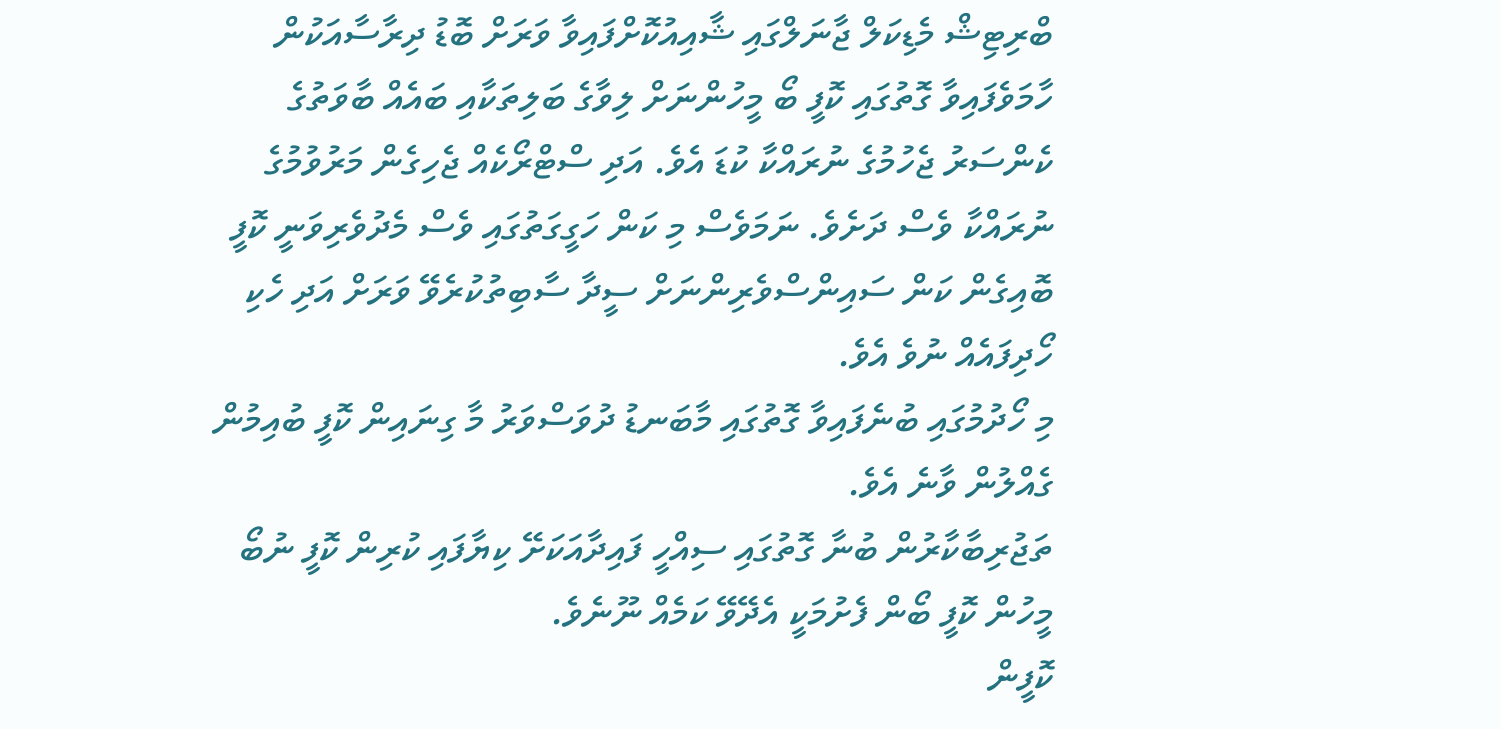ބްރިޓިޝް މެޑިކަލް ޖާނަލްގައި ޝާއިއުކޮށްފައިވާ ވަރަށް ބޮޑު ދިރާސާއަކުން ހާމަވެފައިވާ ގޮތުގައި ކޮފީ ބޯ މީހުންނަށް ލިވާގެ ބަލިތަކާއި ބައެއް ބާވަތުގެ ކެންސަރު ޖެހުމުގެ ނުރައްކާ ކުޑަ އެވެ. އަދި ސްޓްރޯކެއް ޖެހިގެން މަރުވުމުގެ ނުރައްކާ ވެސް ދަށެވެ. ނަމަވެސް މި ކަން ހަގީގަތުގައި ވެސް މެދުވެރިވަނީ ކޮފީ ބޮއިގެން ކަން ސައިންސްވެރިންނަށް ސީދާ ސާބިތުކުރެވޭ ވަރަށް އަދި ހެކި ހޯދިފައެއް ނުވެ އެވެ.
މި ހޯދުމުގައި ބުނެފައިވާ ގޮތުގައި މާބަނޑު ދުވަސްވަރު މާ ގިނައިން ކޮފީ ބުއިމުން ގެއްލުން ވާނެ އެވެ.
ތަޖުރިބާކާރުން ބުނާ ގޮތުގައި ސިއްހީ ފައިދާއަކަށޭ ކިޔާފައި ކުރިން ކޮފީ ނުބޯ މީހުން ކޮފީ ބޯން ފެށުމަކީ އެދޭވޭ ކަމެއް ނޫނެވެ.
ކޮފީން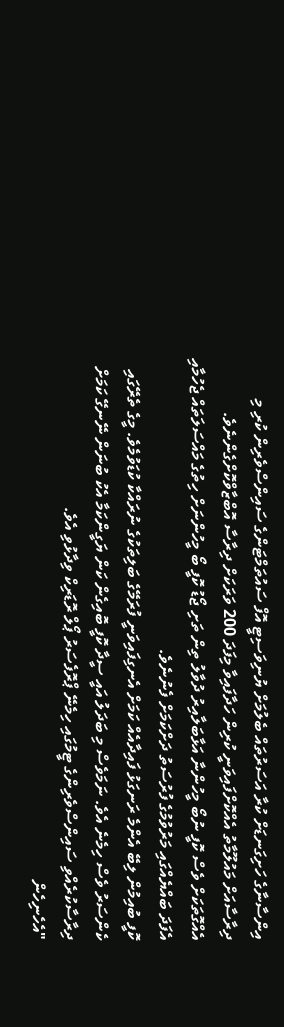އިންސާނާގެ ހަށިގަނޑަށް ކުރާ އަސަރުތައް ބެލުމަށް ޔުނިވަސިޓީ އޮފް ސައުތަމްޓަންގެ ސައިންސްވެރިން ކުރި މި ދިރާސާއަށް މައުލޫމާތު އެއްކޮށްފައިވަނީ ކުރިން ހަދާފައިވާ މިފަދަ 200 ވަރަކަށް ދިރާސާ އޮބްޒާވްކޮށްގެންނެވެ.
އެއްގޮތަކަށް ވެސް ކޮފީ ނުބޯ މީހުންނާ އަޅާބަލާއިރު ދުވާލު ތިން ތަށި ޖޯޑު ކޮފީ ބޯ މީހުންނަށް ހިތުގެ މައްސަލަތައް ޖެހުމާއި އެފަދަ ބައްޔެއްގައި މަރުވުމުގެ ފުރުސަތު ދަށްކަމަށް ފެނުނެވެ.
ކޮފީ ބުއިމުން ލިބޭ އެންމެ ރަނގަޅު ފައިދާއެއް ކަމަށް އެނގިފައިވަނީ ފުރަމޭގެ ބަލިތަކުގެ ނުރައްކާ ކުޑަވުމެވެ. މީގެ ތެރޭގައި ކެންސަރު ވެސް ހިމެނެ އެވެ. ނަމަވެސް މި ބަދަލު އައީ ސީދާ ކޮފީ ބޮއިގެން ކަން ޔަގީންކަމާ އެކު ބުނަން ނޭނގޭ ކަމަށް ދިރާސާކުރެއްވި ސައިންސްވެރިންގެ ޓީމުގައި ހިމެނޭ ޕްރޮފެސަރު ޕޯލް ރޮޑަރިކް ވިދާޅުވި އެވެ.
"އެހެނިހެން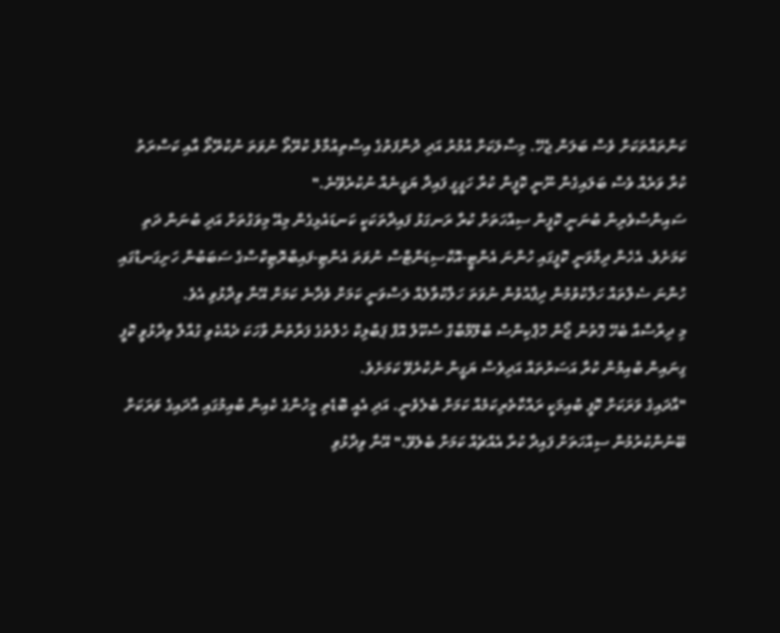ކަންތައްތަކަށް ވެސް ބަލަން ޖެހޭ. މިސާލަކަށް އުމުރު އަދި ދުންފަތުގެ އިސްތިއުމާލު ކުރޭތޯ ނުވަތަ ނުކުރޭތޯ އާއި ކަސްރަތު ކުރާ ވަރެއް ވެސް ބަލައިގެން ނޫނީ ކޮފީން ކުރާ ހަގީގީ ފައިދާ ޔަގީނެއް ނުކުރެވޭނެ."
ސައިންސްވެރިން ބުނަނީ ކޮފީން ސިއްހަތަށް ކުރާ ރަނގަޅު ފައިދާތަކަކީ ކަނޑައެޅިގެން މިއޭ މިވަގުތަށް އަދި ބުނަން ދަތި ކަމަށެވެ. އެހެން ދިމާވަނީ ކޮފީގައި ހުންނަ އެންޓީ-އޮކްސިޑަންޓްސް ނުވަތަ އެންޓި-ފައިބްރޮޓިކްސްގެ ސަބަބުން ހަށިގަނޑުގައި ހުންނަ ސެލްތައް ހަލާކުވުމުން ދިފާއުވުން ނުވަތަ ހަލާކުވާލެއް ލަސްވަނީ ކަމަށް ވެދާނެ ކަމަށް އޭނާ ވިދާޅުވި އެވެ.
މި ދިރާސާއާ ބެހޭ ގޮތުން ޖޯން ހޮޕްކިންސް ބްލޫމްބާގް ސްކޫލް އޮފް ޕަބްލިކް ހެލްތުގެ ފަރާތުން ވާހަކަ ދެއްކެވި ގުއާލާ ވިދާޅުވީ ކޮފީ ގިނައިން ބުއިމުން ކުރާ އަސަރުތައް އަދިވެސް ޔަގީން ނުކުރެވޭ ކަމަށެވެ.
"އާދައިގެ ވަރަކަށް ކޮފީ ބުއިމަކީ ރައްކާތެރިކަމެއް ކަމަށް ބެލެވެނީ. އަދި އެއީ ބޮޑެތި މީހުންގެ ކެއިން ބުއިމުގައި އާދައިގެ ވަރަކަށް ބޭނުންކުރުމުން ސިއްހަތަށް ފައިދާ ކުރާ އެއްޗެއް ކަމަށް ބެލެވޭ،" އޭނާ ވިދާޅުވި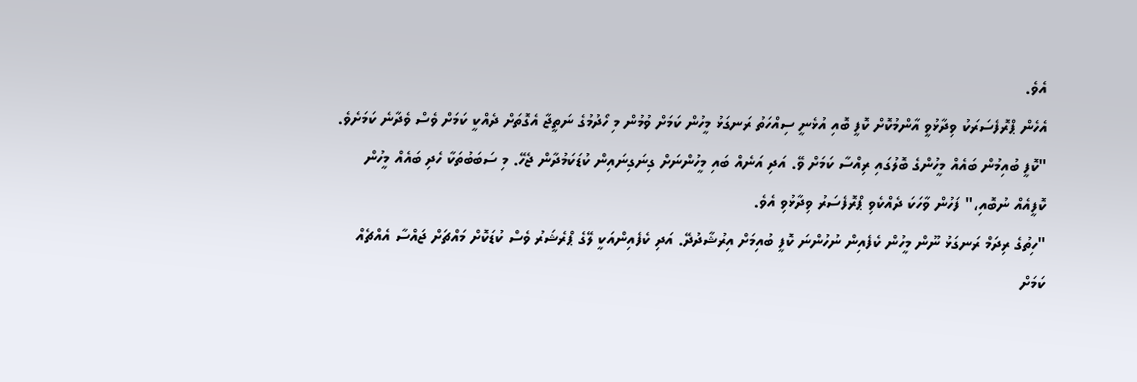އެވެ.
އެހެން ޕްރޮފެސަރަކު ވިދާޅުވީ އާންމުކޮށް ކޮފީ ބޮއި އުޅެނީ ސިއްހަތު ރަނގަޅު މީހުން ކަމަށް ވުމުން މި ހޯދުމުގެ ނަތީޖާ އެގޮތަށް ދެއްކީ ކަމަށް ވެސް ވެދާނެ ކަމަށެވެ.
"ކޮފީ ބުއިމުން ބައެއް މީހުންގެ ބޮލުގައި ރިއްސާ ކަމަށް ވޭ. އަދި އަނެއް ބައި މީހުންނަށް ގިނަގިނައިން ކުޑަކަމުދާން ޖެހޭ. މި ސަބަބުތަކާ ހެދި ބައެއް މީހުން ކޮފީއެއް ނުބޮއި،" ފަހުން ވާހަކަ ދެއްކެވި ޕްރޮފެސަރު ވިދާޅުވި އެވެ.
"ހިތުގެ ރިދަމް ރަނގަޅު ނޫން މީހުން ކެފެއިން ނުހުންނަ ކޮފީ ބުއިމަށް އިރުޝާދުދޭ. އަދި ކެފެއިންއަކީ ލޭގެ ޕްރެޝަރު ވެސް ކުޑަކޮށް މައްޗަށް ޖައްސާ އެއްޗެއް ކަމަށް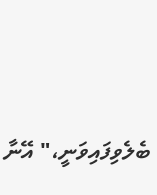ބެލެވިފައިވަނީ،" އޭނާ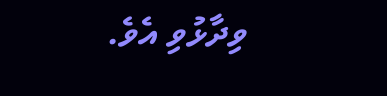ވިދާޅުވި އެވެ.